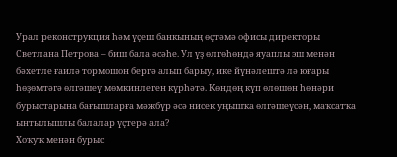Урал реконструкция һәм үҫеш банкының өҫтәмә офисы директоры Светлана Петрова – биш бала әсәһе. Ул үҙ өлгөһөндә яуаплы эш менән бәхетле ғаилә тормошон бергә алып барыу, ике йүнәлештә лә юғары һөҙөмтәгә өлгәшеү мөмкинлеген күрһәтә. Көндөң күп өлөшөн һөнәри бурыстарына бағышларға мәжбүр әсә нисек уңышҡа өлгәшеүсән, маҡсатҡа ынтылышлы балалар үҫтерә ала?
Хоҡуҡ менән бурыс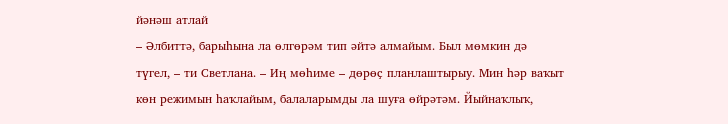йәнәш атлай
– Әлбиттә, барыһына ла өлгөрәм тип әйтә алмайым. Был мөмкин дә түгел, – ти Светлана. – Иң мөһиме – дөрөҫ планлаштырыу. Мин һәр ваҡыт көн режимын һаҡлайым, балаларымды ла шуға өйрәтәм. Йыйнаҡлыҡ,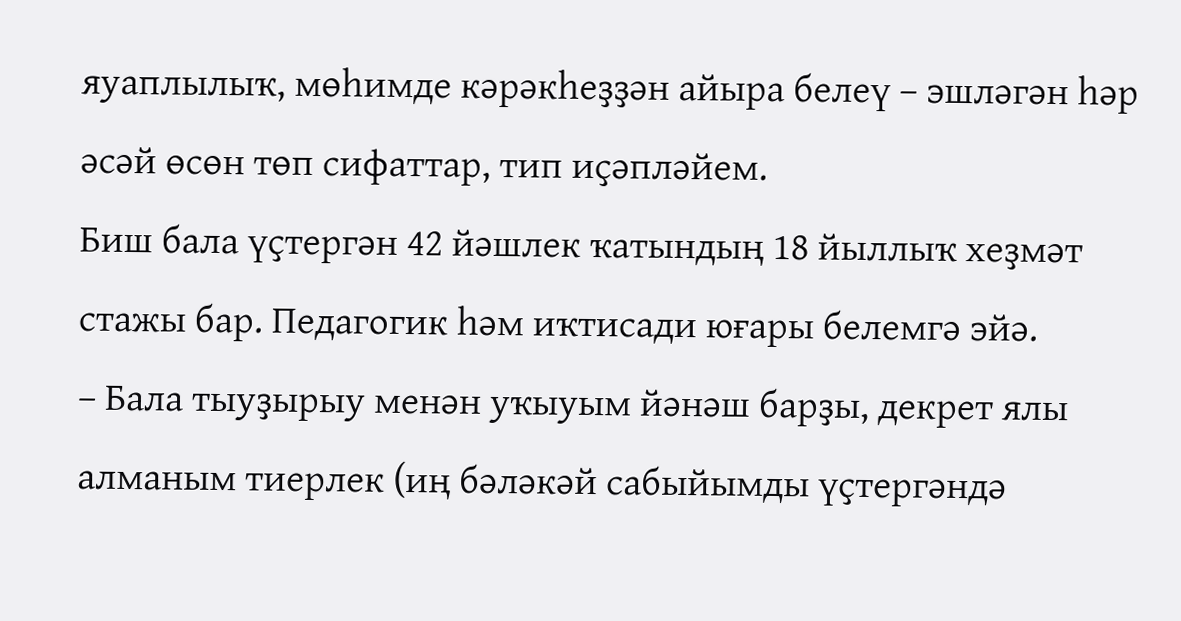яуаплылыҡ, мөһимде кәрәкһеҙҙән айыра белеү – эшләгән һәр әсәй өсөн төп сифаттар, тип иҫәпләйем.
Биш бала үҫтергән 42 йәшлек ҡатындың 18 йыллыҡ хеҙмәт стажы бар. Педагогик һәм иҡтисади юғары белемгә эйә.
– Бала тыуҙырыу менән уҡыуым йәнәш барҙы, декрет ялы алманым тиерлек (иң бәләкәй сабыйымды үҫтергәндә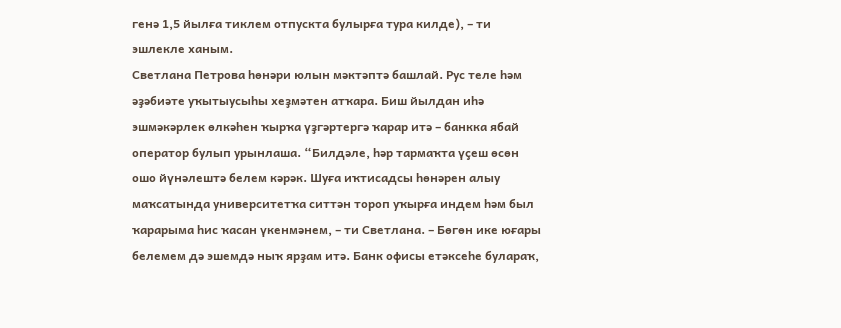генә 1,5 йылға тиклем отпускта булырға тура килде), – ти эшлекле ханым.
Светлана Петрова һөнәри юлын мәктәптә башлай. Рус теле һәм әҙәбиәте уҡытыусыһы хеҙмәтен атҡара. Биш йылдан иһә эшмәкәрлек өлкәһен ҡырҡа үҙгәртергә ҡарар итә – банкка ябай оператор булып урынлаша. “Билдәле, һәр тармаҡта үҫеш өсөн ошо йүнәлештә белем кәрәк. Шуға иҡтисадсы һөнәрен алыу маҡсатында университетҡа ситтән тороп уҡырға индем һәм был ҡарарыма һис ҡасан үкенмәнем, – ти Светлана. – Бөгөн ике юғары белемем дә эшемдә ныҡ ярҙам итә. Банк офисы етәксеһе булараҡ,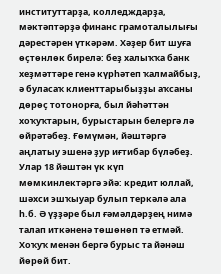институттарҙа, колледждарҙа, мәктәптәрҙә финанс грамоталылығы дәрестәрен үткәрәм. Хәҙер бит шуға өҫтөнлөк бирелә: беҙ халыҡҡа банк хеҙмәттәре генә күрһәтеп ҡалмайбыҙ, ә буласаҡ клиенттарыбыҙҙы аҡсаны дөрөҫ тотонорға, был йәһәттән хоҡуҡтарын, бурыстарын белергә лә өйрәтәбеҙ. Ғөмүмән, йәштәргә аңлатыу эшенә ҙур иғтибар бүләбеҙ. Улар 18 йәштән үк күп мөмкинлектәргә эйә: кредит юллай, шәхси эшҡыуар булып теркәлә ала һ.б. Ә үҙҙәре был ғәмәлдәрҙең нимә талап иткәненә төшөнөп тә етмәй. Хоҡуҡ менән бергә бурыс та йәнәш йөрөй бит.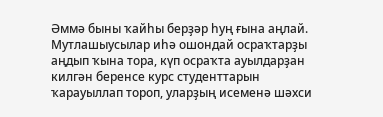Әммә быны ҡайһы берҙәр һуң ғына аңлай. Мутлашыусылар иһә ошондай осраҡтарҙы аңдып ҡына тора, күп осраҡта ауылдарҙан килгән беренсе курс студенттарын ҡарауыллап тороп, уларҙың исеменә шәхси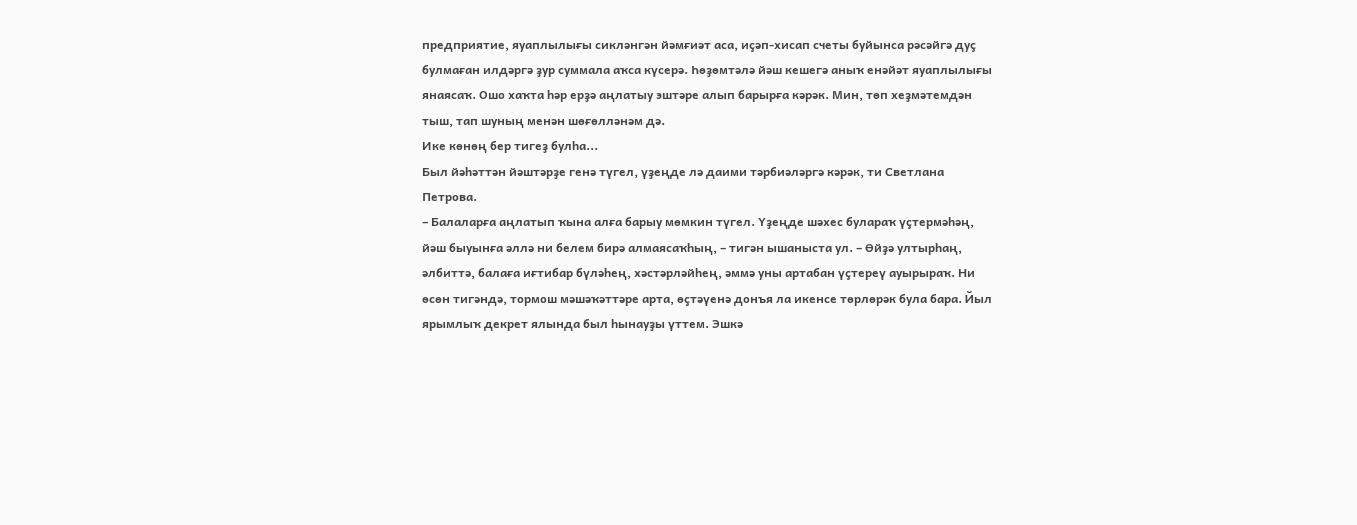предприятие, яуаплылығы сикләнгән йәмғиәт аса, иҫәп-хисап счеты буйынса рәсәйгә дуҫ булмаған илдәргә ҙур суммала аҡса күсерә. Һөҙөмтәлә йәш кешегә аныҡ енәйәт яуаплылығы янаясаҡ. Ошо хаҡта һәр ерҙә аңлатыу эштәре алып барырға кәрәк. Мин, төп хеҙмәтемдән тыш, тап шуның менән шөғөлләнәм дә.
Ике көнөң бер тигеҙ булһа...
Был йәһәттән йәштәрҙе генә түгел, үҙеңде лә даими тәрбиәләргә кәрәк, ти Светлана Петрова.
– Балаларға аңлатып ҡына алға барыу мөмкин түгел. Үҙеңде шәхес булараҡ үҫтермәһәң, йәш быуынға әллә ни белем бирә алмаясаҡһың, – тигән ышаныста ул. – Өйҙә ултырһаң, әлбиттә, балаға иғтибар бүләһең, хәстәрләйһең, әммә уны артабан үҫтереү ауырыраҡ. Ни өсөн тигәндә, тормош мәшәҡәттәре арта, өҫтәүенә донъя ла икенсе төрлөрәк була бара. Йыл ярымлыҡ декрет ялында был һынауҙы үттем. Эшкә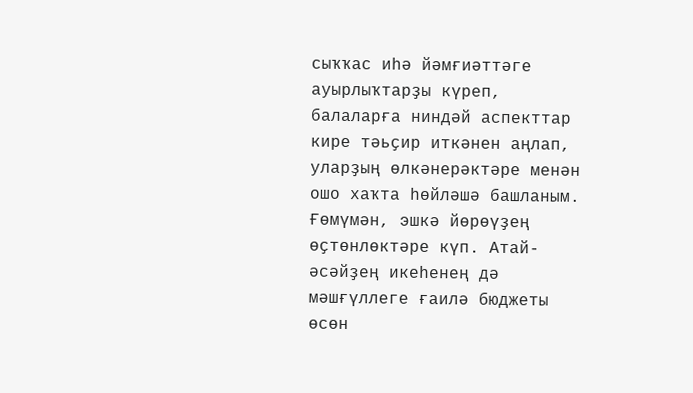сыҡҡас иһә йәмғиәттәге ауырлыҡтарҙы күреп, балаларға ниндәй аспекттар кире тәьҫир иткәнен аңлап, уларҙың өлкәнерәктәре менән ошо хаҡта һөйләшә башланым.
Ғөмүмән, эшкә йөрөүҙең өҫтөнлөктәре күп. Атай-әсәйҙең икеһенең дә мәшғүллеге ғаилә бюджеты өсөн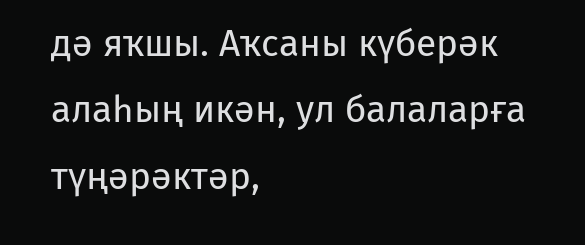дә яҡшы. Аҡсаны күберәк алаһың икән, ул балаларға түңәрәктәр,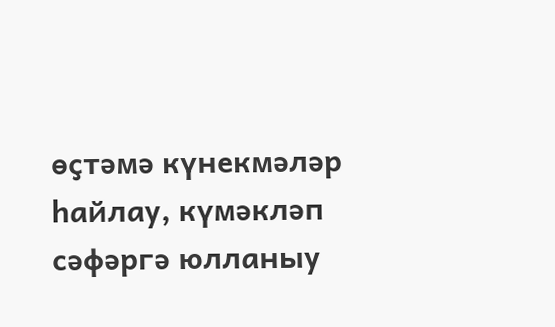өҫтәмә күнекмәләр һайлау, күмәкләп сәфәргә юлланыу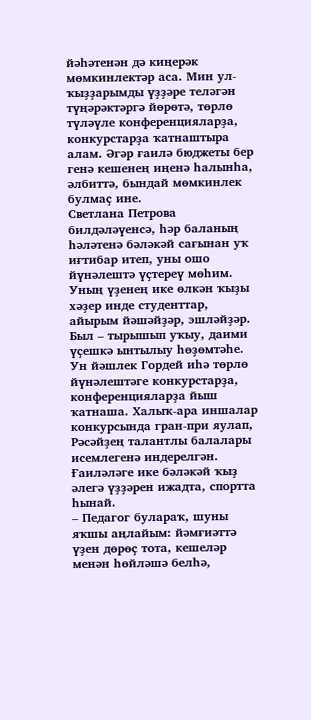йәһәтенән дә киңерәк мөмкинлектәр аса. Мин ул-ҡыҙҙарымды үҙҙәре теләгән түңәрәктәргә йөрөтә, төрлө түләүле конференцияларҙа, конкурстарҙа ҡатнаштыра алам. Әгәр ғаилә бюджеты бер генә кешенең иңенә һалынһа, әлбиттә, бындай мөмкинлек булмаҫ ине.
Светлана Петрова билдәләүенсә, һәр баланың һәләтенә бәләкәй сағынан уҡ иғтибар итеп, уны ошо йүнәлештә үҫтереү мөһим. Уның үҙенең ике өлкән ҡыҙы хәҙер инде студенттар, айырым йәшәйҙәр, эшләйҙәр. Был – тырышып уҡыу, даими үҫешкә ынтылыу һөҙөмтәһе. Ун йәшлек Гордей иһә төрлө йүнәлештәге конкурстарҙа, конференцияларҙа йыш ҡатнаша. Халыҡ-ара иншалар конкурсында гран-при яулап, Рәсәйҙең талантлы балалары исемлегенә индерелгән. Ғаиләләге ике бәләкәй ҡыҙ әлегә үҙҙәрен ижадта, спортта һынай.
– Педагог булараҡ, шуны яҡшы аңлайым: йәмғиәттә үҙен дөрөҫ тота, кешеләр менән һөйләшә белһә,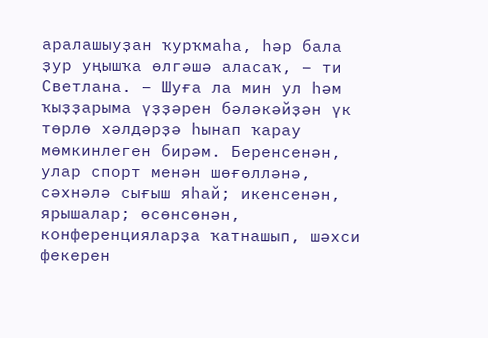аралашыуҙан ҡурҡмаһа, һәр бала ҙур уңышҡа өлгәшә аласаҡ, – ти Светлана. – Шуға ла мин ул һәм ҡыҙҙарыма үҙҙәрен бәләкәйҙән үк төрлө хәлдәрҙә һынап ҡарау мөмкинлеген бирәм. Беренсенән, улар спорт менән шөғөлләнә, сәхнәлә сығыш яһай; икенсенән, ярышалар; өсөнсөнән, конференцияларҙа ҡатнашып, шәхси фекерен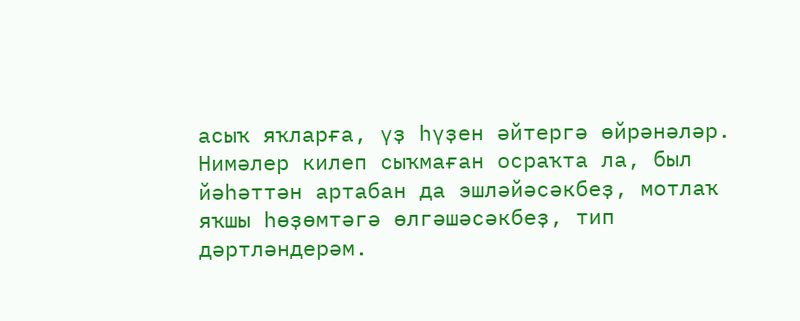асыҡ яҡларға, үҙ һүҙен әйтергә өйрәнәләр. Нимәлер килеп сыҡмаған осраҡта ла, был йәһәттән артабан да эшләйәсәкбеҙ, мотлаҡ яҡшы һөҙөмтәгә өлгәшәсәкбеҙ, тип дәртләндерәм.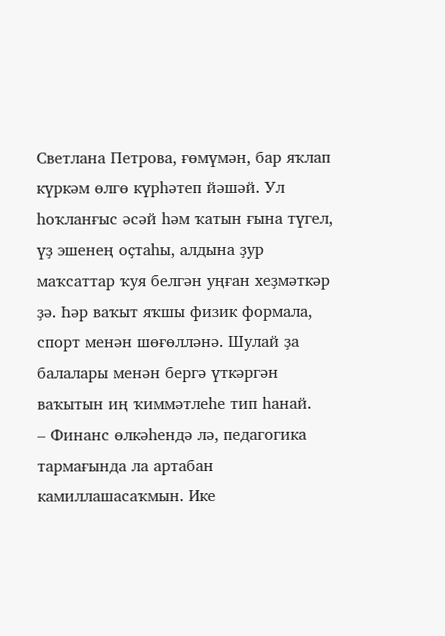Светлана Петрова, ғөмүмән, бар яҡлап күркәм өлгө күрһәтеп йәшәй. Ул һоҡланғыс әсәй һәм ҡатын ғына түгел, үҙ эшенең оҫтаһы, алдына ҙур маҡсаттар ҡуя белгән уңған хеҙмәткәр ҙә. Һәр ваҡыт яҡшы физик формала, спорт менән шөғөлләнә. Шулай ҙа балалары менән бергә үткәргән ваҡытын иң ҡиммәтлеһе тип һанай.
– Финанс өлкәһендә лә, педагогика тармағында ла артабан камиллашасаҡмын. Ике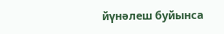йүнәлеш буйынса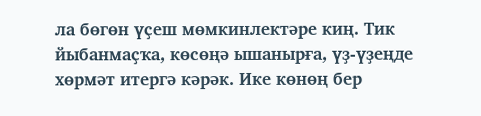ла бөгөн үҫеш мөмкинлектәре киң. Тик йыбанмаҫҡа, көсөңә ышанырға, үҙ-үҙеңде хөрмәт итергә кәрәк. Ике көнөң бер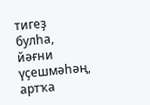тигеҙ булһа, йәғни үҫешмәһәң, артҡа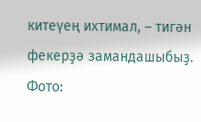китеүең ихтимал, – тигән фекерҙә замандашыбыҙ.
Фото: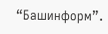“Башинформ”.